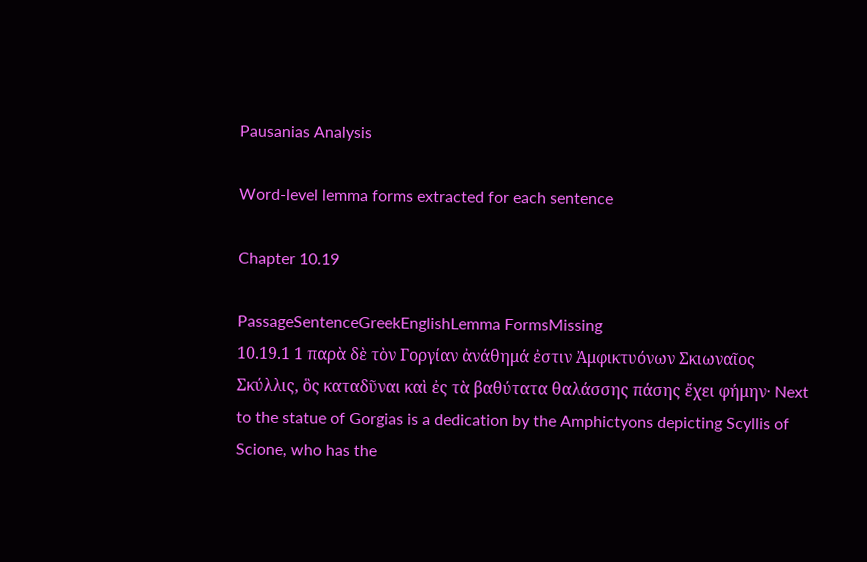Pausanias Analysis

Word-level lemma forms extracted for each sentence

Chapter 10.19

PassageSentenceGreekEnglishLemma FormsMissing
10.19.1 1 παρὰ δὲ τὸν Γοργίαν ἀνάθημά ἐστιν Ἀμφικτυόνων Σκιωναῖος Σκύλλις, ὃς καταδῦναι καὶ ἐς τὰ βαθύτατα θαλάσσης πάσης ἔχει φήμην· Next to the statue of Gorgias is a dedication by the Amphictyons depicting Scyllis of Scione, who has the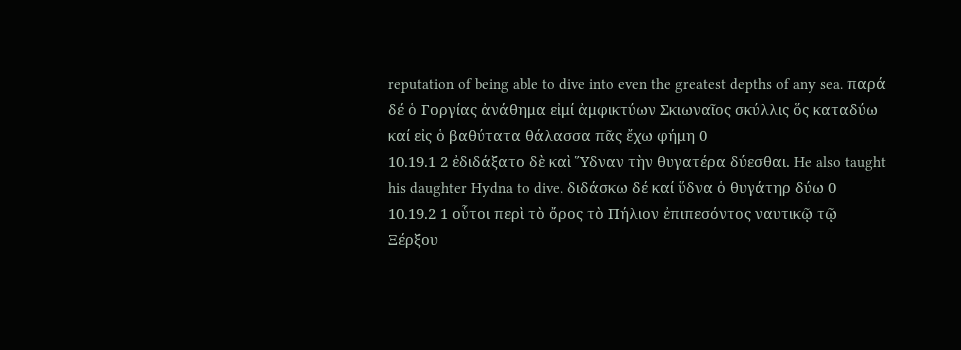reputation of being able to dive into even the greatest depths of any sea. παρά δέ ὁ Γοργίας ἀνάθημα εἰμί ἀμφικτύων Σκιωναῖος σκύλλις ὅς καταδύω καί εἰς ὁ βαθύτατα θάλασσα πᾶς ἔχω φήμη 0
10.19.1 2 ἐδιδάξατο δὲ καὶ Ὕδναν τὴν θυγατέρα δύεσθαι. He also taught his daughter Hydna to dive. διδάσκω δέ καί ὕδνα ὁ θυγάτηρ δύω 0
10.19.2 1 οὗτοι περὶ τὸ ὄρος τὸ Πήλιον ἐπιπεσόντος ναυτικῷ τῷ Ξέρξου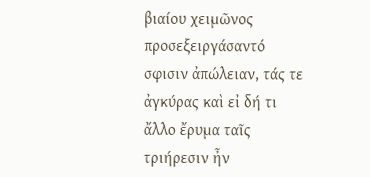βιαίου χειμῶνος προσεξειργάσαντό σφισιν ἀπώλειαν, τάς τε ἀγκύρας καὶ εἰ δή τι ἄλλο ἔρυμα ταῖς τριήρεσιν ἦν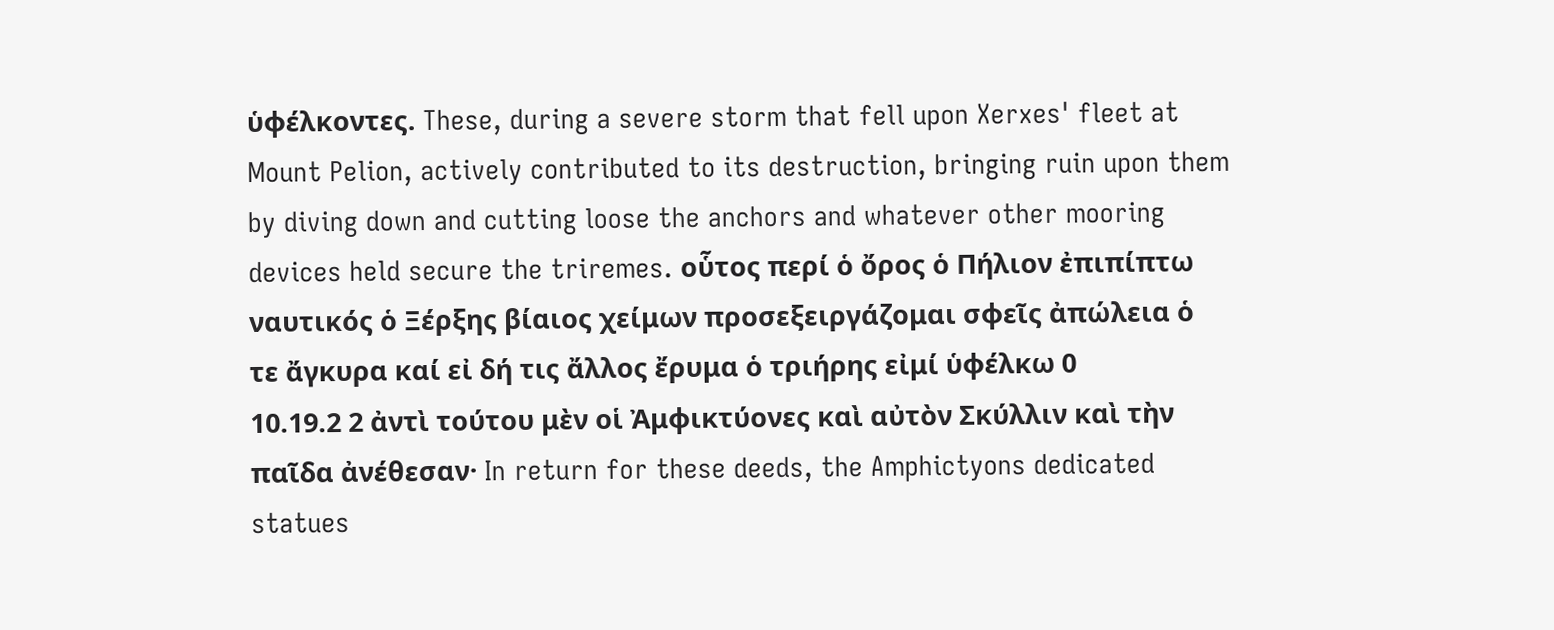ὑφέλκοντες. These, during a severe storm that fell upon Xerxes' fleet at Mount Pelion, actively contributed to its destruction, bringing ruin upon them by diving down and cutting loose the anchors and whatever other mooring devices held secure the triremes. οὗτος περί ὁ ὄρος ὁ Πήλιον ἐπιπίπτω ναυτικός ὁ Ξέρξης βίαιος χείμων προσεξειργάζομαι σφεῖς ἀπώλεια ὁ τε ἄγκυρα καί εἰ δή τις ἄλλος ἔρυμα ὁ τριήρης εἰμί ὑφέλκω 0
10.19.2 2 ἀντὶ τούτου μὲν οἱ Ἀμφικτύονες καὶ αὐτὸν Σκύλλιν καὶ τὴν παῖδα ἀνέθεσαν· In return for these deeds, the Amphictyons dedicated statues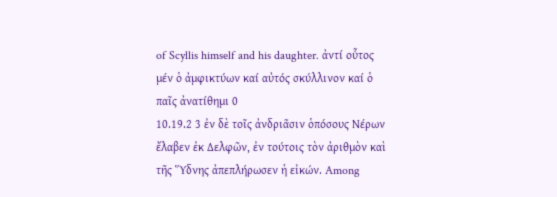of Scyllis himself and his daughter. ἀντί οὗτος μέν ὁ ἀμφικτύων καί αὐτός σκύλλινον καί ὁ παῖς ἀνατίθημι 0
10.19.2 3 ἐν δὲ τοῖς ἀνδριᾶσιν ὁπόσους Νέρων ἔλαβεν ἐκ Δελφῶν, ἐν τούτοις τὸν ἀριθμὸν καὶ τῆς Ὕδνης ἀπεπλήρωσεν ἡ εἰκών. Among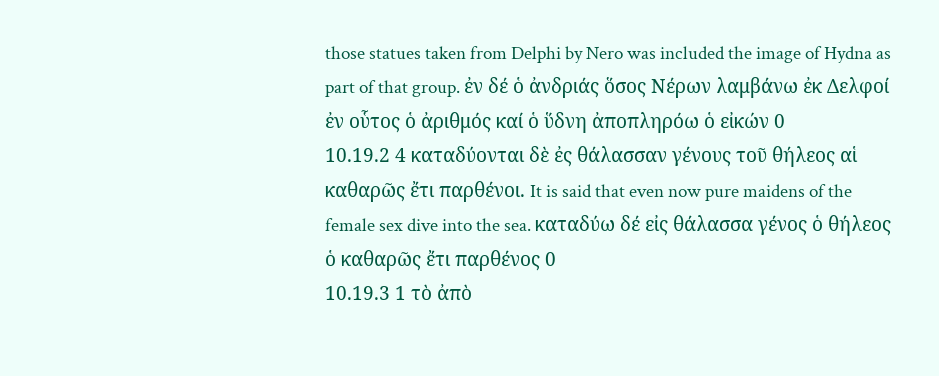those statues taken from Delphi by Nero was included the image of Hydna as part of that group. ἐν δέ ὁ ἀνδριάς ὅσος Νέρων λαμβάνω ἐκ Δελφοί ἐν οὗτος ὁ ἀριθμός καί ὁ ὕδνη ἀποπληρόω ὁ εἰκών 0
10.19.2 4 καταδύονται δὲ ἐς θάλασσαν γένους τοῦ θήλεος αἱ καθαρῶς ἔτι παρθένοι. It is said that even now pure maidens of the female sex dive into the sea. καταδύω δέ εἰς θάλασσα γένος ὁ θήλεος ὁ καθαρῶς ἔτι παρθένος 0
10.19.3 1 τὸ ἀπὸ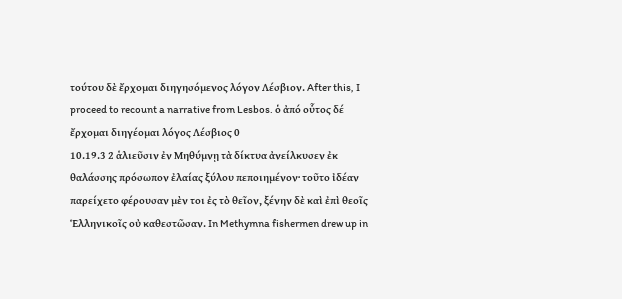τούτου δὲ ἔρχομαι διηγησόμενος λόγον Λέσβιον. After this, I proceed to recount a narrative from Lesbos. ὁ ἀπό οὗτος δέ ἔρχομαι διηγέομαι λόγος Λέσβιος 0
10.19.3 2 ἁλιεῦσιν ἐν Μηθύμνῃ τὰ δίκτυα ἀνείλκυσεν ἐκ θαλάσσης πρόσωπον ἐλαίας ξύλου πεποιημένον· τοῦτο ἰδέαν παρείχετο φέρουσαν μὲν τοι ἐς τὸ θεῖον, ξένην δὲ καὶ ἐπὶ θεοῖς Ἑλληνικοῖς οὐ καθεστῶσαν. In Methymna fishermen drew up in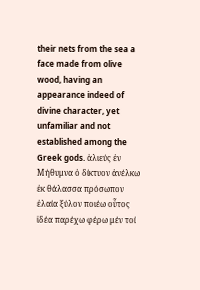their nets from the sea a face made from olive wood, having an appearance indeed of divine character, yet unfamiliar and not established among the Greek gods. ἁλιεύς ἐν Μήθυμνα ὁ δίκτυον ἀνέλκω ἐκ θάλασσα πρόσωπον ἐλαία ξύλον ποιέω οὗτος ἰδέα παρέχω φέρω μέν τοί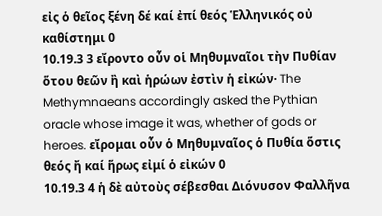εἰς ὁ θεῖος ξένη δέ καί ἐπί θεός Ἑλληνικός οὐ καθίστημι 0
10.19.3 3 εἴροντο οὖν οἱ Μηθυμναῖοι τὴν Πυθίαν ὅτου θεῶν ἢ καὶ ἡρώων ἐστὶν ἡ εἰκών· The Methymnaeans accordingly asked the Pythian oracle whose image it was, whether of gods or heroes. εἴρομαι οὖν ὁ Μηθυμναῖος ὁ Πυθία ὅστις θεός ἤ καί ἥρως εἰμί ὁ εἰκών 0
10.19.3 4 ἡ δὲ αὐτοὺς σέβεσθαι Διόνυσον Φαλλῆνα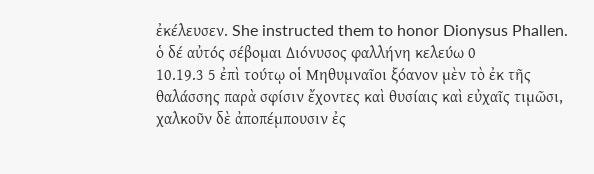ἐκέλευσεν. She instructed them to honor Dionysus Phallen. ὁ δέ αὐτός σέβομαι Διόνυσος φαλλήνη κελεύω 0
10.19.3 5 ἐπὶ τούτῳ οἱ Μηθυμναῖοι ξόανον μὲν τὸ ἐκ τῆς θαλάσσης παρὰ σφίσιν ἔχοντες καὶ θυσίαις καὶ εὐχαῖς τιμῶσι, χαλκοῦν δὲ ἀποπέμπουσιν ἐς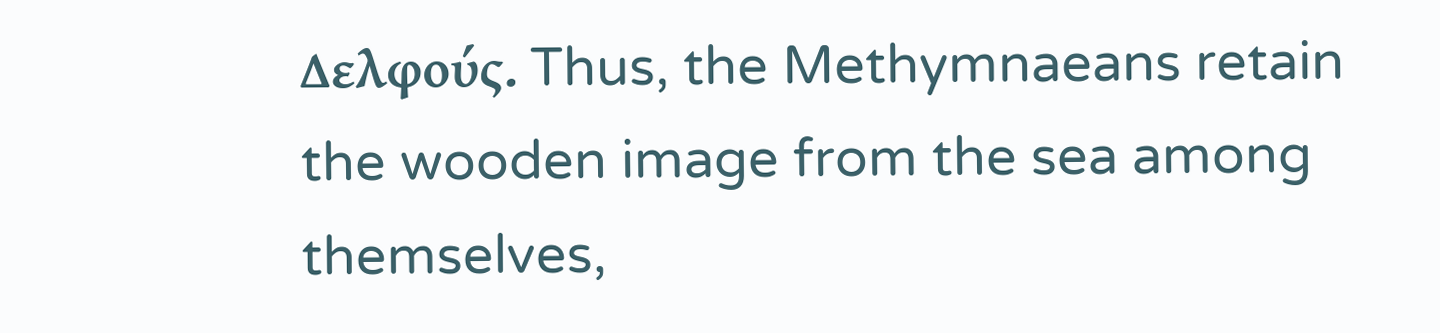Δελφούς. Thus, the Methymnaeans retain the wooden image from the sea among themselves,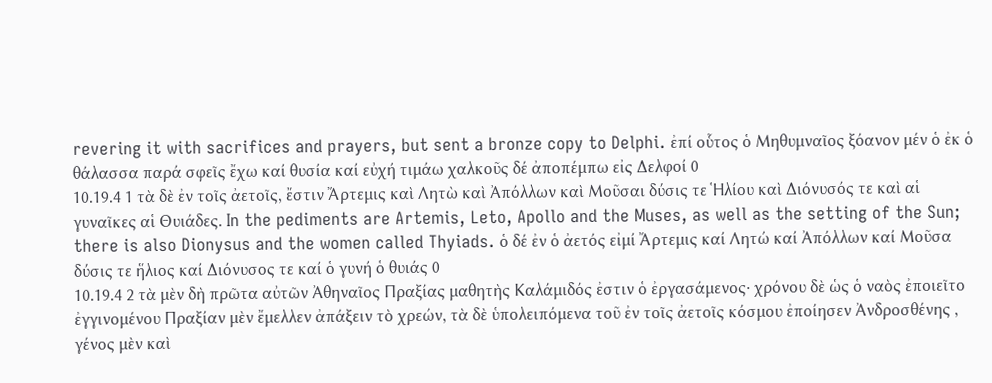revering it with sacrifices and prayers, but sent a bronze copy to Delphi. ἐπί οὗτος ὁ Μηθυμναῖος ξόανον μέν ὁ ἐκ ὁ θάλασσα παρά σφεῖς ἔχω καί θυσία καί εὐχή τιμάω χαλκοῦς δέ ἀποπέμπω εἰς Δελφοί 0
10.19.4 1 τὰ δὲ ἐν τοῖς ἀετοῖς, ἔστιν Ἄρτεμις καὶ Λητὼ καὶ Ἀπόλλων καὶ Μοῦσαι δύσις τε Ἡλίου καὶ Διόνυσός τε καὶ αἱ γυναῖκες αἱ Θυιάδες. In the pediments are Artemis, Leto, Apollo and the Muses, as well as the setting of the Sun; there is also Dionysus and the women called Thyiads. ὁ δέ ἐν ὁ ἀετός εἰμί Ἄρτεμις καί Λητώ καί Ἀπόλλων καί Μοῦσα δύσις τε ἥλιος καί Διόνυσος τε καί ὁ γυνή ὁ θυιάς 0
10.19.4 2 τὰ μὲν δὴ πρῶτα αὐτῶν Ἀθηναῖος Πραξίας μαθητὴς Καλάμιδός ἐστιν ὁ ἐργασάμενος· χρόνου δὲ ὡς ὁ ναὸς ἐποιεῖτο ἐγγινομένου Πραξίαν μὲν ἔμελλεν ἀπάξειν τὸ χρεών, τὰ δὲ ὑπολειπόμενα τοῦ ἐν τοῖς ἀετοῖς κόσμου ἐποίησεν Ἀνδροσθένης , γένος μὲν καὶ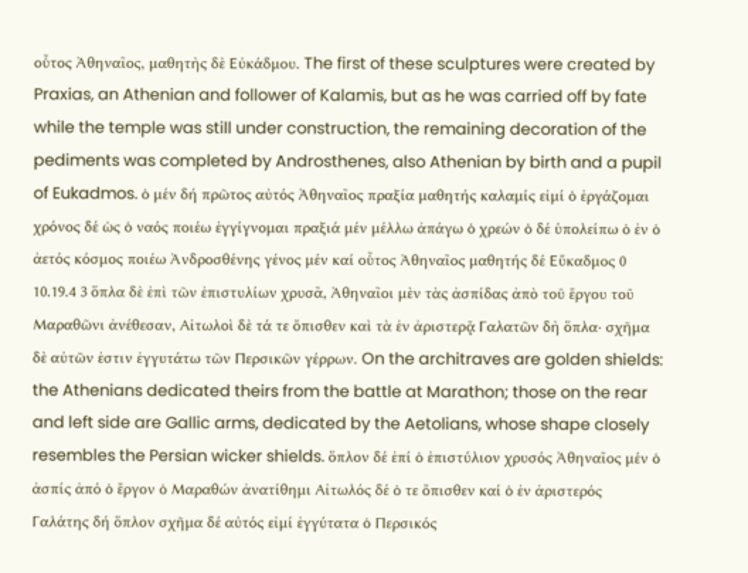οὗτος Ἀθηναῖος, μαθητὴς δὲ Εὐκάδμου. The first of these sculptures were created by Praxias, an Athenian and follower of Kalamis, but as he was carried off by fate while the temple was still under construction, the remaining decoration of the pediments was completed by Androsthenes, also Athenian by birth and a pupil of Eukadmos. ὁ μέν δή πρῶτος αὐτός Ἀθηναῖος πραξία μαθητής καλαμίς εἰμί ὁ ἐργάζομαι χρόνος δέ ὡς ὁ ναός ποιέω ἐγγίγνομαι πραξιά μέν μέλλω ἀπάγω ὁ χρεών ὁ δέ ὑπολείπω ὁ ἐν ὁ ἀετός κόσμος ποιέω Ἀνδροσθένης γένος μέν καί οὗτος Ἀθηναῖος μαθητής δέ Εὔκαδμος 0
10.19.4 3 ὅπλα δὲ ἐπὶ τῶν ἐπιστυλίων χρυσᾶ, Ἀθηναῖοι μὲν τὰς ἀσπίδας ἀπὸ τοῦ ἔργου τοῦ Μαραθῶνι ἀνέθεσαν, Αἰτωλοὶ δὲ τά τε ὄπισθεν καὶ τὰ ἐν ἀριστερᾷ Γαλατῶν δὴ ὅπλα· σχῆμα δὲ αὐτῶν ἐστιν ἐγγυτάτω τῶν Περσικῶν γέρρων. On the architraves are golden shields: the Athenians dedicated theirs from the battle at Marathon; those on the rear and left side are Gallic arms, dedicated by the Aetolians, whose shape closely resembles the Persian wicker shields. ὅπλον δέ ἐπί ὁ ἐπιστύλιον χρυσός Ἀθηναῖος μέν ὁ ἀσπίς ἀπό ὁ ἔργον ὁ Μαραθών ἀνατίθημι Αἰτωλός δέ ὁ τε ὄπισθεν καί ὁ ἐν ἀριστερός Γαλάτης δή ὅπλον σχῆμα δέ αὐτός εἰμί ἐγγύτατα ὁ Περσικός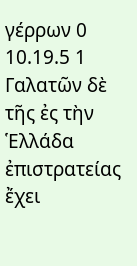γέρρων 0
10.19.5 1 Γαλατῶν δὲ τῆς ἐς τὴν Ἑλλάδα ἐπιστρατείας ἔχει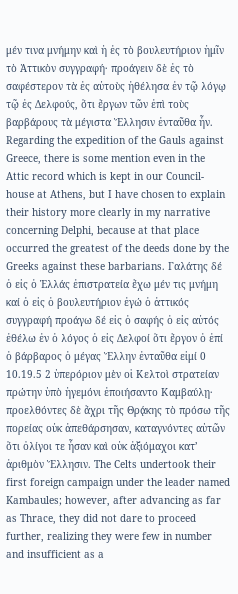μέν τινα μνήμην καὶ ἡ ἐς τὸ βουλευτήριον ἡμῖν τὸ Ἀττικὸν συγγραφή· προάγειν δὲ ἐς τὸ σαφέστερον τὰ ἐς αὐτοὺς ἠθέλησα ἐν τῷ λόγῳ τῷ ἐς Δελφούς, ὅτι ἔργων τῶν ἐπὶ τοὺς βαρβάρους τὰ μέγιστα Ἕλλησιν ἐνταῦθα ἦν. Regarding the expedition of the Gauls against Greece, there is some mention even in the Attic record which is kept in our Council-house at Athens, but I have chosen to explain their history more clearly in my narrative concerning Delphi, because at that place occurred the greatest of the deeds done by the Greeks against these barbarians. Γαλάτης δέ ὁ εἰς ὁ Ἑλλάς ἐπιστρατεία ἔχω μέν τις μνήμη καί ὁ εἰς ὁ βουλευτήριον ἐγώ ὁ ἀττικός συγγραφή προάγω δέ εἰς ὁ σαφής ὁ εἰς αὐτός ἐθέλω ἐν ὁ λόγος ὁ εἰς Δελφοί ὅτι ἔργον ὁ ἐπί ὁ βάρβαρος ὁ μέγας Ἕλλην ἐνταῦθα εἰμί 0
10.19.5 2 ὑπερόριον μὲν οἱ Κελτοὶ στρατείαν πρώτην ὑπὸ ἡγεμόνι ἐποιήσαντο Καμβαύλῃ· προελθόντες δὲ ἄχρι τῆς Θρᾴκης τὸ πρόσω τῆς πορείας οὐκ ἀπεθάρσησαν, καταγνόντες αὑτῶν ὅτι ὀλίγοι τε ἦσαν καὶ οὐκ ἀξιόμαχοι κατʼ ἀριθμὸν Ἕλλησιν. The Celts undertook their first foreign campaign under the leader named Kambaules; however, after advancing as far as Thrace, they did not dare to proceed further, realizing they were few in number and insufficient as a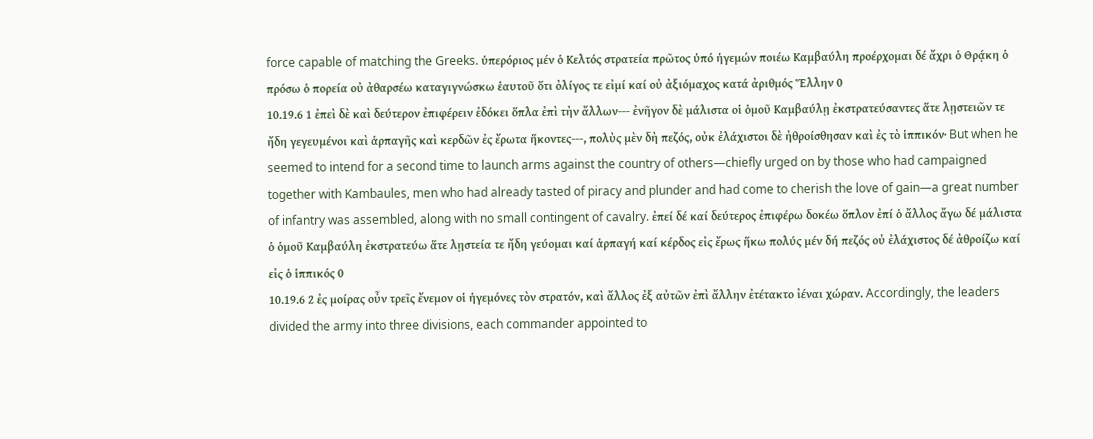force capable of matching the Greeks. ὑπερόριος μέν ὁ Κελτός στρατεία πρῶτος ὑπό ἡγεμών ποιέω Καμβαύλη προέρχομαι δέ ἄχρι ὁ Θρᾴκη ὁ πρόσω ὁ πορεία οὐ ἀθαρσέω καταγιγνώσκω ἑαυτοῦ ὅτι ὀλίγος τε εἰμί καί οὐ ἀξιόμαχος κατά ἀριθμός Ἕλλην 0
10.19.6 1 ἐπεὶ δὲ καὶ δεύτερον ἐπιφέρειν ἐδόκει ὅπλα ἐπὶ τὴν ἄλλων--- ἐνῆγον δὲ μάλιστα οἱ ὁμοῦ Καμβαύλῃ ἐκστρατεύσαντες ἅτε λῃστειῶν τε ἤδη γεγευμένοι καὶ ἁρπαγῆς καὶ κερδῶν ἐς ἔρωτα ἥκοντες---, πολὺς μὲν δὴ πεζός, οὐκ ἐλάχιστοι δὲ ἠθροίσθησαν καὶ ἐς τὸ ἱππικόν· But when he seemed to intend for a second time to launch arms against the country of others—chiefly urged on by those who had campaigned together with Kambaules, men who had already tasted of piracy and plunder and had come to cherish the love of gain—a great number of infantry was assembled, along with no small contingent of cavalry. ἐπεί δέ καί δεύτερος ἐπιφέρω δοκέω ὅπλον ἐπί ὁ ἄλλος ἄγω δέ μάλιστα ὁ ὁμοῦ Καμβαύλη ἐκστρατεύω ἅτε λῃστεία τε ἤδη γεύομαι καί ἁρπαγή καί κέρδος εἰς ἔρως ἥκω πολύς μέν δή πεζός οὐ ἐλάχιστος δέ ἀθροίζω καί εἰς ὁ ἱππικός 0
10.19.6 2 ἐς μοίρας οὖν τρεῖς ἔνεμον οἱ ἡγεμόνες τὸν στρατόν, καὶ ἄλλος ἐξ αὐτῶν ἐπὶ ἄλλην ἐτέτακτο ἰέναι χώραν. Accordingly, the leaders divided the army into three divisions, each commander appointed to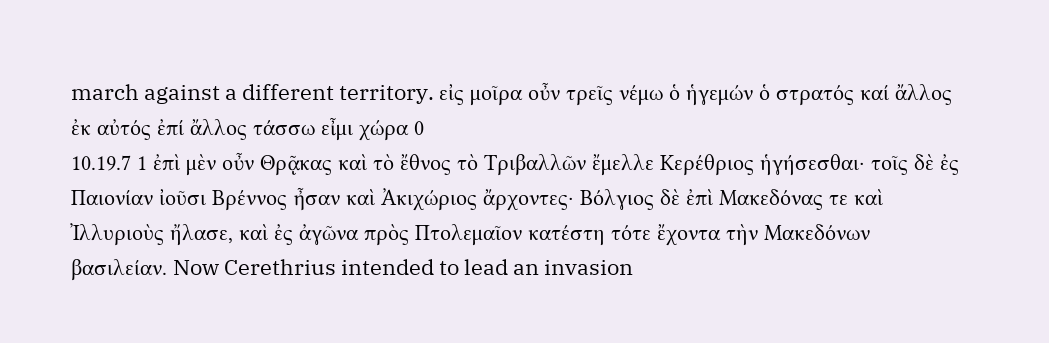march against a different territory. εἰς μοῖρα οὖν τρεῖς νέμω ὁ ἡγεμών ὁ στρατός καί ἄλλος ἐκ αὐτός ἐπί ἄλλος τάσσω εἶμι χώρα 0
10.19.7 1 ἐπὶ μὲν οὖν Θρᾷκας καὶ τὸ ἔθνος τὸ Τριβαλλῶν ἔμελλε Κερέθριος ἡγήσεσθαι· τοῖς δὲ ἐς Παιονίαν ἰοῦσι Βρέννος ἦσαν καὶ Ἀκιχώριος ἄρχοντες· Βόλγιος δὲ ἐπὶ Μακεδόνας τε καὶ Ἰλλυριοὺς ἤλασε, καὶ ἐς ἀγῶνα πρὸς Πτολεμαῖον κατέστη τότε ἔχοντα τὴν Μακεδόνων βασιλείαν. Now Cerethrius intended to lead an invasion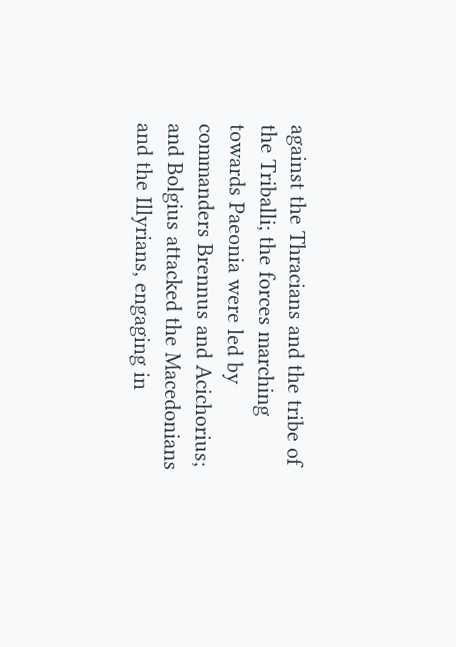against the Thracians and the tribe of the Triballi; the forces marching towards Paeonia were led by commanders Brennus and Acichorius; and Bolgius attacked the Macedonians and the Illyrians, engaging in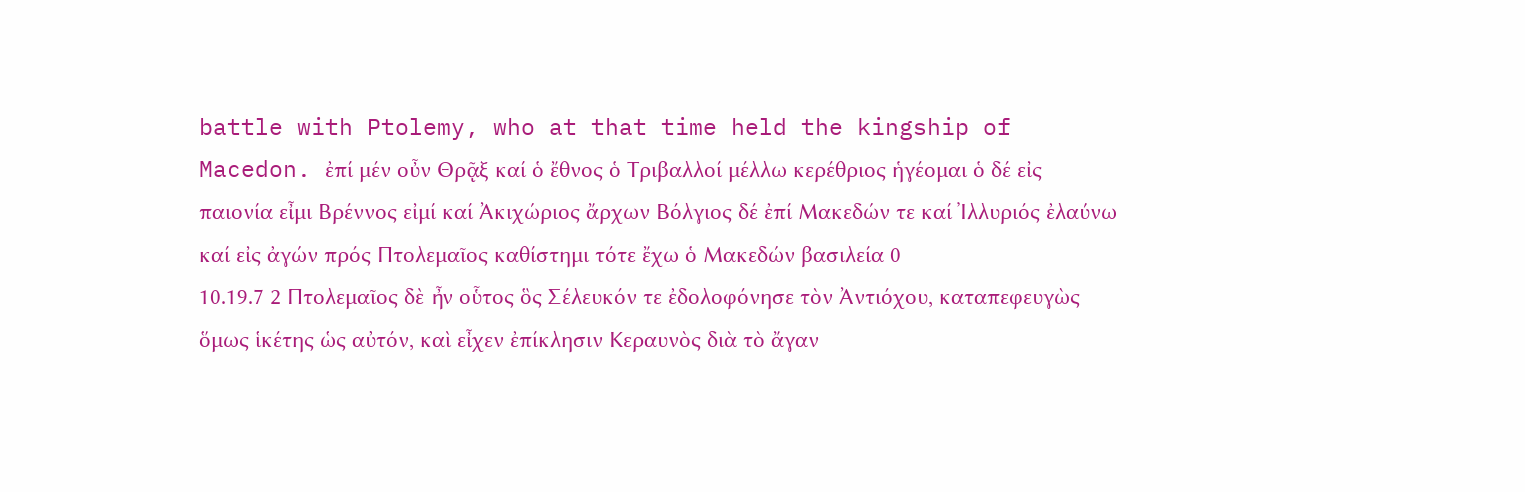battle with Ptolemy, who at that time held the kingship of Macedon. ἐπί μέν οὖν Θρᾷξ καί ὁ ἔθνος ὁ Τριβαλλοί μέλλω κερέθριος ἡγέομαι ὁ δέ εἰς παιονία εἶμι Βρέννος εἰμί καί Ἀκιχώριος ἄρχων Βόλγιος δέ ἐπί Μακεδών τε καί Ἰλλυριός ἐλαύνω καί εἰς ἀγών πρός Πτολεμαῖος καθίστημι τότε ἔχω ὁ Μακεδών βασιλεία 0
10.19.7 2 Πτολεμαῖος δὲ ἦν οὗτος ὃς Σέλευκόν τε ἐδολοφόνησε τὸν Ἀντιόχου, καταπεφευγὼς ὅμως ἱκέτης ὡς αὐτόν, καὶ εἶχεν ἐπίκλησιν Κεραυνὸς διὰ τὸ ἄγαν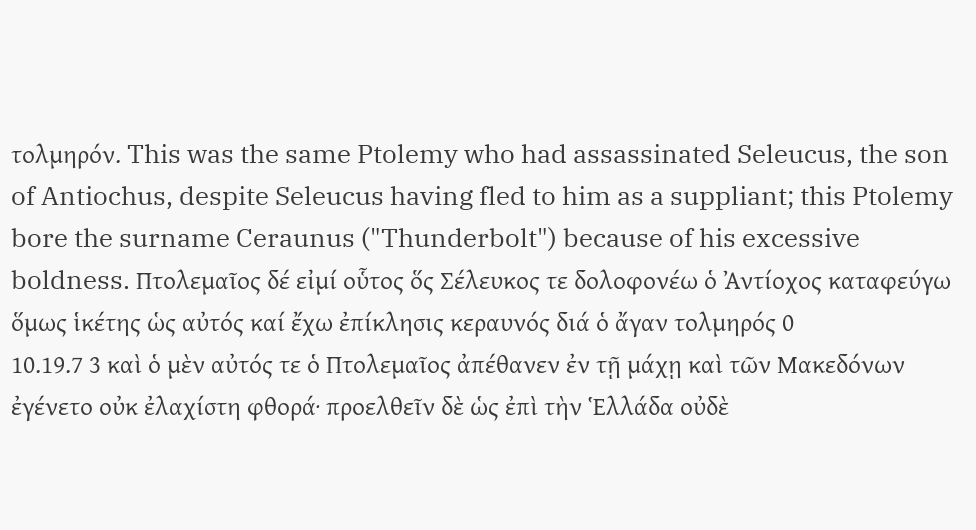τολμηρόν. This was the same Ptolemy who had assassinated Seleucus, the son of Antiochus, despite Seleucus having fled to him as a suppliant; this Ptolemy bore the surname Ceraunus ("Thunderbolt") because of his excessive boldness. Πτολεμαῖος δέ εἰμί οὗτος ὅς Σέλευκος τε δολοφονέω ὁ Ἀντίοχος καταφεύγω ὅμως ἱκέτης ὡς αὐτός καί ἔχω ἐπίκλησις κεραυνός διά ὁ ἄγαν τολμηρός 0
10.19.7 3 καὶ ὁ μὲν αὐτός τε ὁ Πτολεμαῖος ἀπέθανεν ἐν τῇ μάχῃ καὶ τῶν Μακεδόνων ἐγένετο οὐκ ἐλαχίστη φθορά· προελθεῖν δὲ ὡς ἐπὶ τὴν Ἑλλάδα οὐδὲ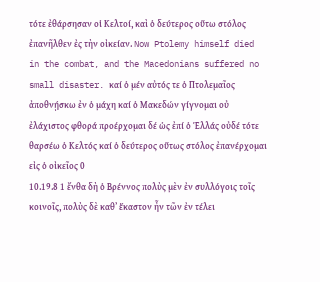τότε ἐθάρσησαν οἱ Κελτοί, καὶ ὁ δεύτερος οὕτω στόλος ἐπανῆλθεν ἐς τὴν οἰκείαν. Now Ptolemy himself died in the combat, and the Macedonians suffered no small disaster. καί ὁ μέν αὐτός τε ὁ Πτολεμαῖος ἀποθνῄσκω ἐν ὁ μάχη καί ὁ Μακεδών γίγνομαι οὐ ἐλάχιστος φθορά προέρχομαι δέ ὡς ἐπί ὁ Ἑλλάς οὐδέ τότε θαρσέω ὁ Κελτός καί ὁ δεύτερος οὕτως στόλος ἐπανέρχομαι εἰς ὁ οἰκεῖος 0
10.19.8 1 ἔνθα δὴ ὁ Βρέννος πολὺς μὲν ἐν συλλόγοις τοῖς κοινοῖς, πολὺς δὲ καθʼ ἕκαστον ἦν τῶν ἐν τέλει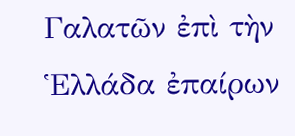Γαλατῶν ἐπὶ τὴν Ἑλλάδα ἐπαίρων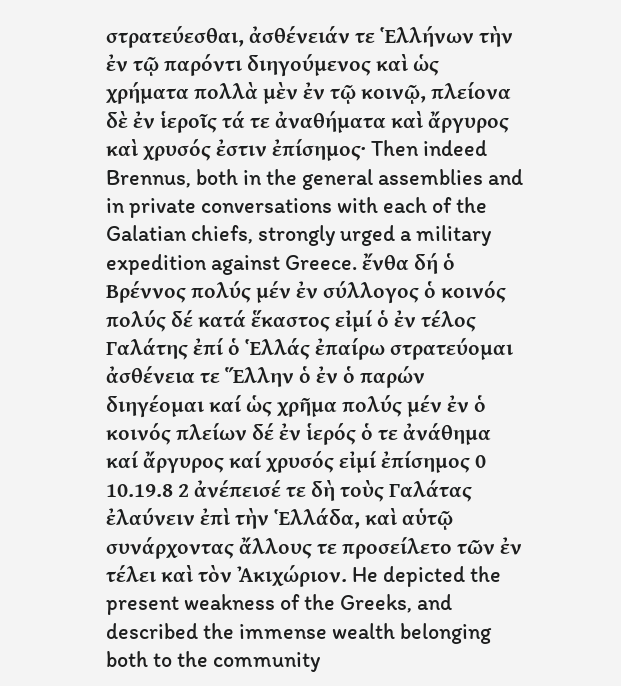στρατεύεσθαι, ἀσθένειάν τε Ἑλλήνων τὴν ἐν τῷ παρόντι διηγούμενος καὶ ὡς χρήματα πολλὰ μὲν ἐν τῷ κοινῷ, πλείονα δὲ ἐν ἱεροῖς τά τε ἀναθήματα καὶ ἄργυρος καὶ χρυσός ἐστιν ἐπίσημος· Then indeed Brennus, both in the general assemblies and in private conversations with each of the Galatian chiefs, strongly urged a military expedition against Greece. ἔνθα δή ὁ Βρέννος πολύς μέν ἐν σύλλογος ὁ κοινός πολύς δέ κατά ἕκαστος εἰμί ὁ ἐν τέλος Γαλάτης ἐπί ὁ Ἑλλάς ἐπαίρω στρατεύομαι ἀσθένεια τε Ἕλλην ὁ ἐν ὁ παρών διηγέομαι καί ὡς χρῆμα πολύς μέν ἐν ὁ κοινός πλείων δέ ἐν ἱερός ὁ τε ἀνάθημα καί ἄργυρος καί χρυσός εἰμί ἐπίσημος 0
10.19.8 2 ἀνέπεισέ τε δὴ τοὺς Γαλάτας ἐλαύνειν ἐπὶ τὴν Ἑλλάδα, καὶ αὑτῷ συνάρχοντας ἄλλους τε προσείλετο τῶν ἐν τέλει καὶ τὸν Ἀκιχώριον. He depicted the present weakness of the Greeks, and described the immense wealth belonging both to the community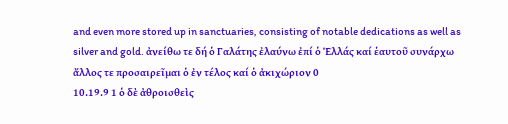and even more stored up in sanctuaries, consisting of notable dedications as well as silver and gold. ἀνείθω τε δή ὁ Γαλάτης ἐλαύνω ἐπί ὁ Ἑλλάς καί ἑαυτοῦ συνάρχω ἄλλος τε προσαιρεῖμαι ὁ ἐν τέλος καί ὁ ἀκιχώριον 0
10.19.9 1 ὁ δὲ ἀθροισθεὶς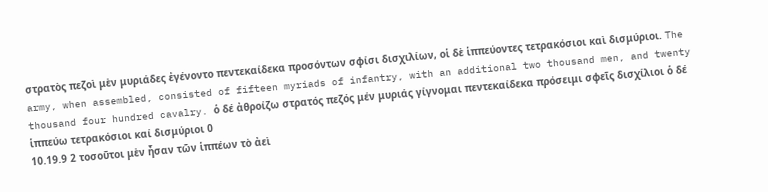στρατὸς πεζοὶ μὲν μυριάδες ἐγένοντο πεντεκαίδεκα προσόντων σφίσι δισχιλίων, οἱ δὲ ἱππεύοντες τετρακόσιοι καὶ δισμύριοι. The army, when assembled, consisted of fifteen myriads of infantry, with an additional two thousand men, and twenty thousand four hundred cavalry. ὁ δέ ἀθροίζω στρατός πεζός μέν μυριάς γίγνομαι πεντεκαίδεκα πρόσειμι σφεῖς δισχίλιοι ὁ δέ ἱππεύω τετρακόσιοι καί δισμύριοι 0
10.19.9 2 τοσοῦτοι μὲν ἦσαν τῶν ἱππέων τὸ ἀεὶ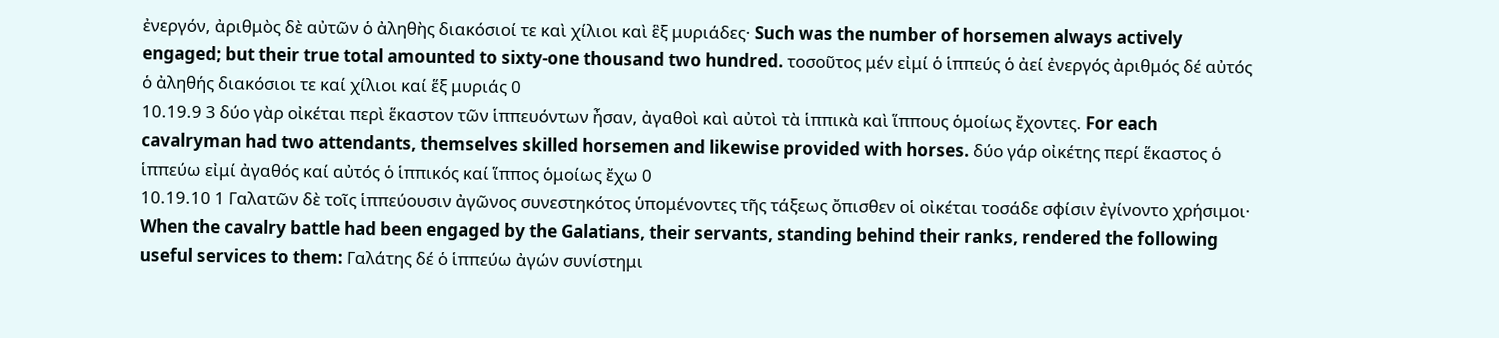ἐνεργόν, ἀριθμὸς δὲ αὐτῶν ὁ ἀληθὴς διακόσιοί τε καὶ χίλιοι καὶ ἓξ μυριάδες· Such was the number of horsemen always actively engaged; but their true total amounted to sixty-one thousand two hundred. τοσοῦτος μέν εἰμί ὁ ἱππεύς ὁ ἀεί ἐνεργός ἀριθμός δέ αὐτός ὁ ἀληθής διακόσιοι τε καί χίλιοι καί ἕξ μυριάς 0
10.19.9 3 δύο γὰρ οἰκέται περὶ ἕκαστον τῶν ἱππευόντων ἦσαν, ἀγαθοὶ καὶ αὐτοὶ τὰ ἱππικὰ καὶ ἵππους ὁμοίως ἔχοντες. For each cavalryman had two attendants, themselves skilled horsemen and likewise provided with horses. δύο γάρ οἰκέτης περί ἕκαστος ὁ ἱππεύω εἰμί ἀγαθός καί αὐτός ὁ ἱππικός καί ἵππος ὁμοίως ἔχω 0
10.19.10 1 Γαλατῶν δὲ τοῖς ἱππεύουσιν ἀγῶνος συνεστηκότος ὑπομένοντες τῆς τάξεως ὄπισθεν οἱ οἰκέται τοσάδε σφίσιν ἐγίνοντο χρήσιμοι· When the cavalry battle had been engaged by the Galatians, their servants, standing behind their ranks, rendered the following useful services to them: Γαλάτης δέ ὁ ἱππεύω ἀγών συνίστημι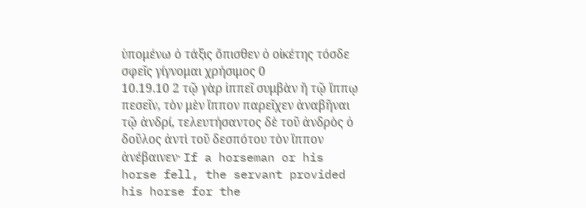ὑπομένω ὁ τάξις ὄπισθεν ὁ οἰκέτης τόσδε σφεῖς γίγνομαι χρήσιμος 0
10.19.10 2 τῷ γὰρ ἱππεῖ συμβὰν ἢ τῷ ἵππῳ πεσεῖν, τὸν μὲν ἵππον παρεῖχεν ἀναβῆναι τῷ ἀνδρί, τελευτήσαντος δὲ τοῦ ἀνδρὸς ὁ δοῦλος ἀντὶ τοῦ δεσπότου τὸν ἵππον ἀνέβαινεν· If a horseman or his horse fell, the servant provided his horse for the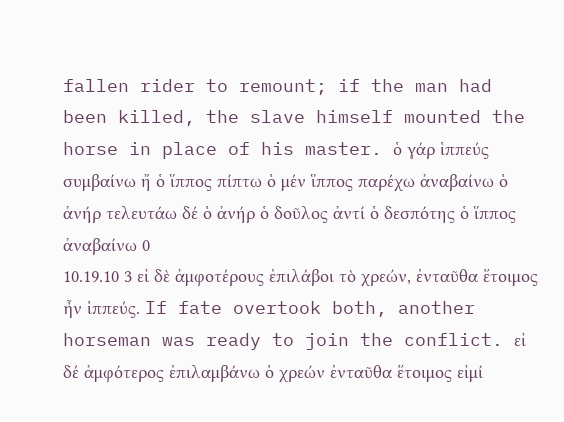fallen rider to remount; if the man had been killed, the slave himself mounted the horse in place of his master. ὁ γάρ ἱππεύς συμβαίνω ἤ ὁ ἵππος πίπτω ὁ μέν ἵππος παρέχω ἀναβαίνω ὁ ἀνήρ τελευτάω δέ ὁ ἀνήρ ὁ δοῦλος ἀντί ὁ δεσπότης ὁ ἵππος ἀναβαίνω 0
10.19.10 3 εἰ δὲ ἀμφοτέρους ἐπιλάβοι τὸ χρεών, ἐνταῦθα ἕτοιμος ἦν ἱππεύς. If fate overtook both, another horseman was ready to join the conflict. εἰ δέ ἀμφότερος ἐπιλαμβάνω ὁ χρεών ἐνταῦθα ἕτοιμος εἰμί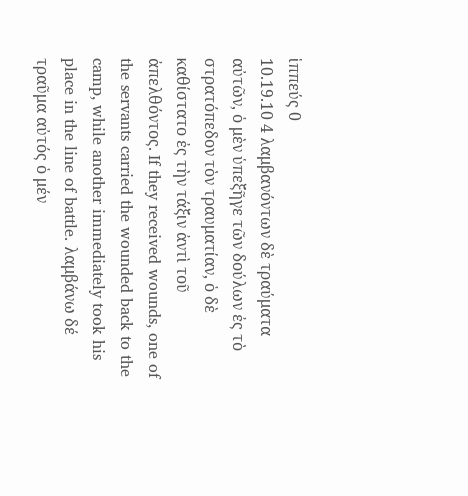ἱππεύς 0
10.19.10 4 λαμβανόντων δὲ τραύματα αὐτῶν, ὁ μὲν ὑπεξῆγε τῶν δούλων ἐς τὸ στρατόπεδον τὸν τραυματίαν, ὁ δὲ καθίστατο ἐς τὴν τάξιν ἀντὶ τοῦ ἀπελθόντος. If they received wounds, one of the servants carried the wounded back to the camp, while another immediately took his place in the line of battle. λαμβάνω δέ τραῦμα αὐτός ὁ μέν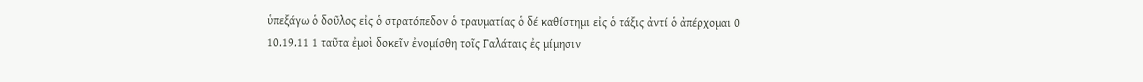ὑπεξάγω ὁ δοῦλος εἰς ὁ στρατόπεδον ὁ τραυματίας ὁ δέ καθίστημι εἰς ὁ τάξις ἀντί ὁ ἀπέρχομαι 0
10.19.11 1 ταῦτα ἐμοὶ δοκεῖν ἐνομίσθη τοῖς Γαλάταις ἐς μίμησιν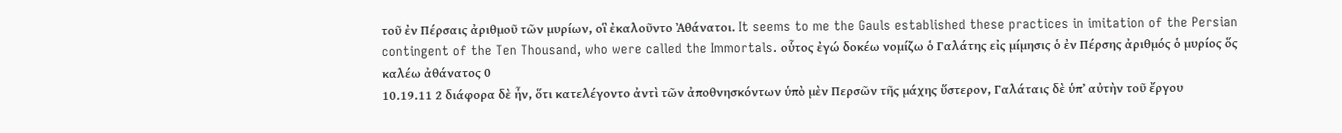τοῦ ἐν Πέρσαις ἀριθμοῦ τῶν μυρίων, οἳ ἐκαλοῦντο Ἀθάνατοι. It seems to me the Gauls established these practices in imitation of the Persian contingent of the Ten Thousand, who were called the Immortals. οὗτος ἐγώ δοκέω νομίζω ὁ Γαλάτης εἰς μίμησις ὁ ἐν Πέρσης ἀριθμός ὁ μυρίος ὅς καλέω ἀθάνατος 0
10.19.11 2 διάφορα δὲ ἦν, ὅτι κατελέγοντο ἀντὶ τῶν ἀποθνησκόντων ὑπὸ μὲν Περσῶν τῆς μάχης ὕστερον, Γαλάταις δὲ ὑπʼ αὐτὴν τοῦ ἔργου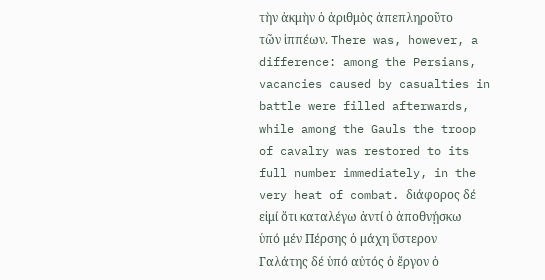τὴν ἀκμὴν ὁ ἀριθμὸς ἀπεπληροῦτο τῶν ἱππέων. There was, however, a difference: among the Persians, vacancies caused by casualties in battle were filled afterwards, while among the Gauls the troop of cavalry was restored to its full number immediately, in the very heat of combat. διάφορος δέ εἰμί ὅτι καταλέγω ἀντί ὁ ἀποθνῄσκω ὑπό μέν Πέρσης ὁ μάχη ὕστερον Γαλάτης δέ ὑπό αὐτός ὁ ἔργον ὁ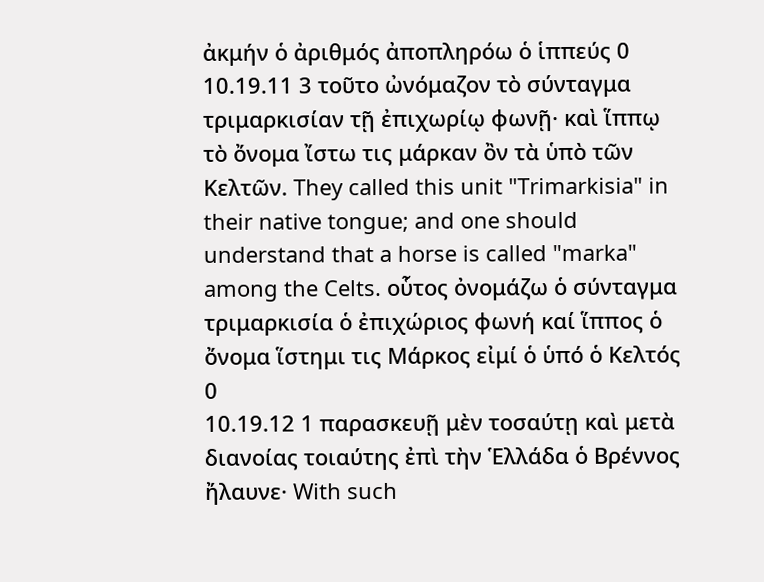ἀκμήν ὁ ἀριθμός ἀποπληρόω ὁ ἱππεύς 0
10.19.11 3 τοῦτο ὠνόμαζον τὸ σύνταγμα τριμαρκισίαν τῇ ἐπιχωρίῳ φωνῇ· καὶ ἵππῳ τὸ ὄνομα ἴστω τις μάρκαν ὂν τὰ ὑπὸ τῶν Κελτῶν. They called this unit "Trimarkisia" in their native tongue; and one should understand that a horse is called "marka" among the Celts. οὗτος ὀνομάζω ὁ σύνταγμα τριμαρκισία ὁ ἐπιχώριος φωνή καί ἵππος ὁ ὄνομα ἵστημι τις Μάρκος εἰμί ὁ ὑπό ὁ Κελτός 0
10.19.12 1 παρασκευῇ μὲν τοσαύτῃ καὶ μετὰ διανοίας τοιαύτης ἐπὶ τὴν Ἑλλάδα ὁ Βρέννος ἤλαυνε· With such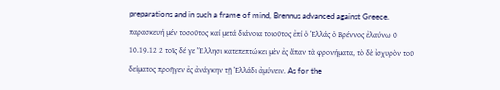preparations and in such a frame of mind, Brennus advanced against Greece. παρασκευή μέν τοσοῦτος καί μετά διάνοια τοιοῦτος ἐπί ὁ Ἑλλάς ὁ Βρέννος ἐλαύνω 0
10.19.12 2 τοῖς δέ γε Ἕλλησι κατεπεπτώκει μὲν ἐς ἅπαν τὰ φρονήματα, τὸ δὲ ἰσχυρὸν τοῦ δείματος προῆγεν ἐς ἀνάγκην τῇ Ἑλλάδι ἀμύνειν. As for the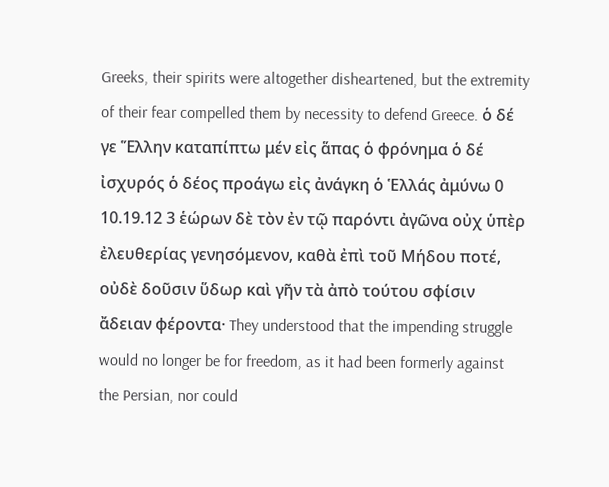Greeks, their spirits were altogether disheartened, but the extremity of their fear compelled them by necessity to defend Greece. ὁ δέ γε Ἕλλην καταπίπτω μέν εἰς ἅπας ὁ φρόνημα ὁ δέ ἰσχυρός ὁ δέος προάγω εἰς ἀνάγκη ὁ Ἑλλάς ἀμύνω 0
10.19.12 3 ἑώρων δὲ τὸν ἐν τῷ παρόντι ἀγῶνα οὐχ ὑπὲρ ἐλευθερίας γενησόμενον, καθὰ ἐπὶ τοῦ Μήδου ποτέ, οὐδὲ δοῦσιν ὕδωρ καὶ γῆν τὰ ἀπὸ τούτου σφίσιν ἄδειαν φέροντα· They understood that the impending struggle would no longer be for freedom, as it had been formerly against the Persian, nor could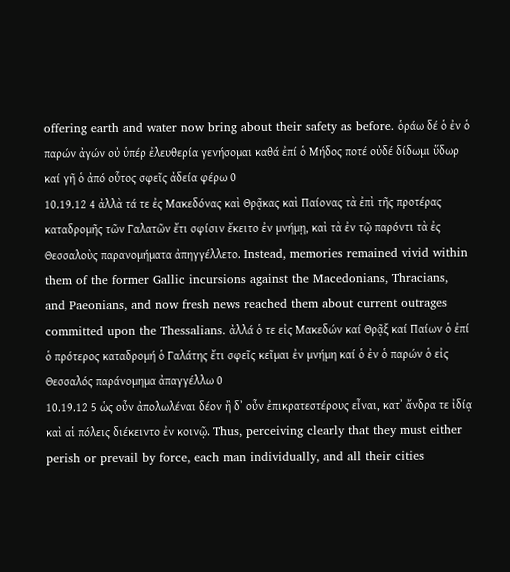offering earth and water now bring about their safety as before. ὁράω δέ ὁ ἐν ὁ παρών ἀγών οὐ ὑπέρ ἐλευθερία γενήσομαι καθά ἐπί ὁ Μήδος ποτέ οὐδέ δίδωμι ὕδωρ καί γῆ ὁ ἀπό οὗτος σφεῖς ἀδεία φέρω 0
10.19.12 4 ἀλλὰ τά τε ἐς Μακεδόνας καὶ Θρᾷκας καὶ Παίονας τὰ ἐπὶ τῆς προτέρας καταδρομῆς τῶν Γαλατῶν ἔτι σφίσιν ἔκειτο ἐν μνήμῃ, καὶ τὰ ἐν τῷ παρόντι τὰ ἐς Θεσσαλοὺς παρανομήματα ἀπηγγέλλετο. Instead, memories remained vivid within them of the former Gallic incursions against the Macedonians, Thracians, and Paeonians, and now fresh news reached them about current outrages committed upon the Thessalians. ἀλλά ὁ τε εἰς Μακεδών καί Θρᾷξ καί Παίων ὁ ἐπί ὁ πρότερος καταδρομή ὁ Γαλάτης ἔτι σφεῖς κεῖμαι ἐν μνήμη καί ὁ ἐν ὁ παρών ὁ εἰς Θεσσαλός παράνομημα ἀπαγγέλλω 0
10.19.12 5 ὡς οὖν ἀπολωλέναι δέον ἢ δʼ οὖν ἐπικρατεστέρους εἶναι, κατʼ ἄνδρα τε ἰδίᾳ καὶ αἱ πόλεις διέκειντο ἐν κοινῷ. Thus, perceiving clearly that they must either perish or prevail by force, each man individually, and all their cities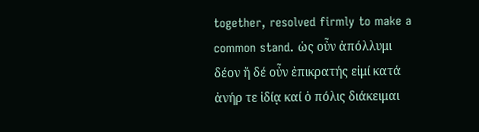together, resolved firmly to make a common stand. ὡς οὖν ἀπόλλυμι δέον ἤ δέ οὖν ἐπικρατής εἰμί κατά ἀνήρ τε ἰδίᾳ καί ὁ πόλις διάκειμαι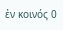ἐν κοινός 0